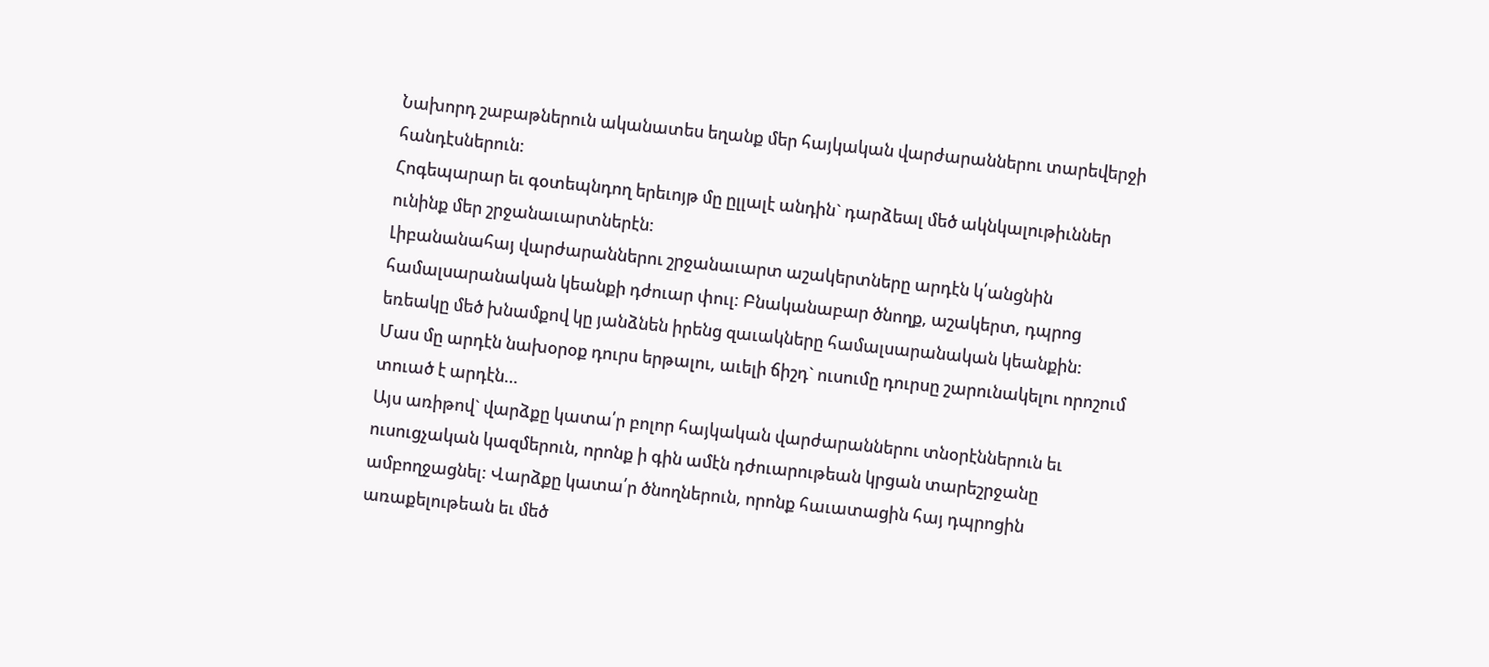Նախորդ շաբաթներուն ականատես եղանք մեր հայկական վարժարաններու տարեվերջի հանդէսներուն:
Հոգեպարար եւ գօտեպնդող երեւոյթ մը ըլլալէ անդին` դարձեալ մեծ ակնկալութիւններ ունինք մեր շրջանաւարտներէն:
Լիբանանահայ վարժարաններու շրջանաւարտ աշակերտները արդէն կ՛անցնին համալսարանական կեանքի դժուար փուլ: Բնականաբար ծնողք, աշակերտ, դպրոց եռեակը մեծ խնամքով կը յանձնեն իրենց զաւակները համալսարանական կեանքին:
Մաս մը արդէն նախօրօք դուրս երթալու, աւելի ճիշդ` ուսումը դուրսը շարունակելու որոշում տուած է արդէն…
Այս առիթով` վարձքը կատա՛ր բոլոր հայկական վարժարաններու տնօրէններուն եւ ուսուցչական կազմերուն, որոնք ի գին ամէն դժուարութեան կրցան տարեշրջանը ամբողջացնել: Վարձքը կատա՛ր ծնողներուն, որոնք հաւատացին հայ դպրոցին առաքելութեան եւ մեծ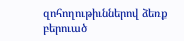զոհողութիւններով ձեռք բերուած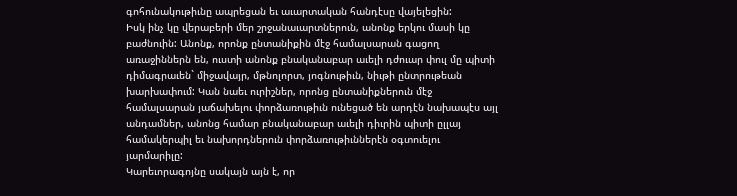գոհունակութիւնը ապրեցան եւ աւարտական հանդէսը վայելեցին:
Իսկ ինչ կը վերաբերի մեր շրջանաւարտներուն, անոնք երկու մասի կը բաժնուին: Անոնք, որոնք ընտանիքին մէջ համալսարան գացող առաջիններն են, ուստի անոնք բնականաբար աւելի դժուար փուլ մը պիտի դիմագրաւեն` միջավայր, մթնոլորտ, յոգնութիւն, նիւթի ընտրութեան խարխափում: Կան նաեւ ուրիշներ, որոնց ընտանիքներուն մէջ համալսարան յաճախելու փորձառութիւն ունեցած են արդէն նախապէս այլ անդամներ, անոնց համար բնականաբար աւելի դիւրին պիտի ըլլայ համակերպիլ եւ նախորդներուն փորձառութիւններէն օգտուելու յարմարիլը:
Կարեւորագոյնը սակայն այն է, որ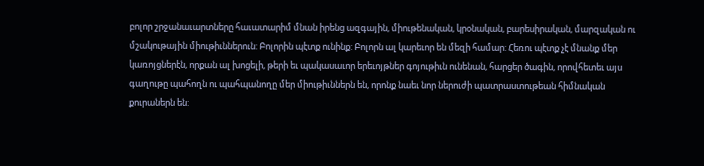բոլոր շրջանաւարտները հաւատարիմ մնան իրենց ազգային, միութենական, կրօնական, բարեսիրական, մարզական ու մշակութային միութիւններուն: Բոլորին պէտք ունինք: Բոլորն ալ կարեւոր են մեզի համար: Հեռու պէտք չէ մնանք մեր կառոյցներէն, որքան ալ խոցելի, թերի եւ պակասաւոր երեւոյթներ գոյութիւն ունենան, հարցեր ծագին, որովհետեւ այս գաղութը պահողն ու պահպանողը մեր միութիւններն են, որոնք նաեւ նոր ներուժի պատրաստութեան հիմնական քուրաներն են: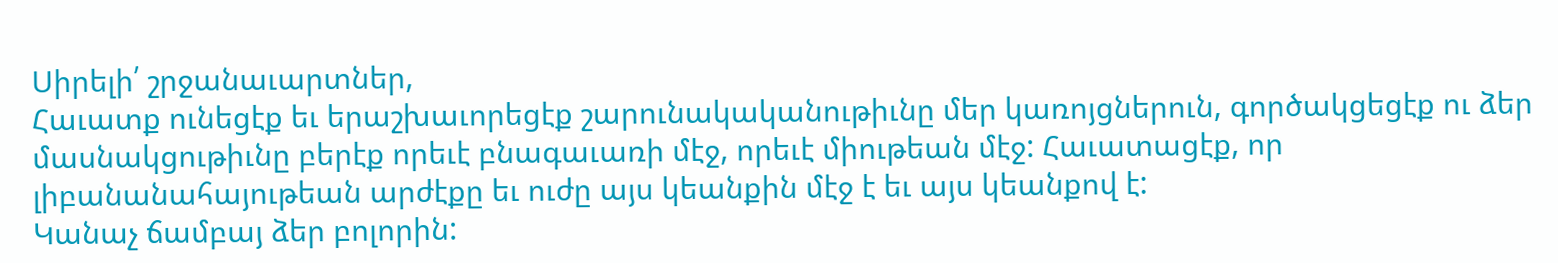Սիրելի՛ շրջանաւարտներ,
Հաւատք ունեցէք եւ երաշխաւորեցէք շարունակականութիւնը մեր կառոյցներուն, գործակցեցէք ու ձեր մասնակցութիւնը բերէք որեւէ բնագաւառի մէջ, որեւէ միութեան մէջ: Հաւատացէք, որ լիբանանահայութեան արժէքը եւ ուժը այս կեանքին մէջ է եւ այս կեանքով է:
Կանաչ ճամբայ ձեր բոլորին: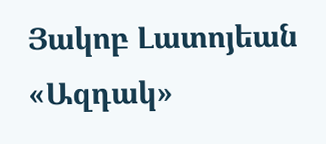Յակոբ Լատոյեան
«Ազդակ»